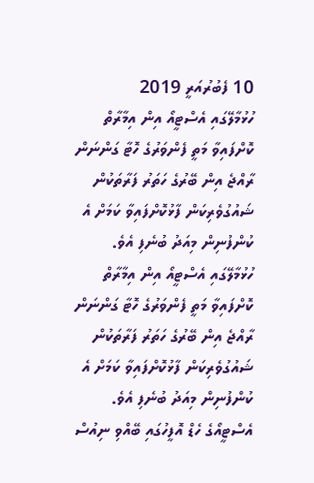10 ފެބުރުއަރީ 2019
ހުޅުމާލޭގައި އެސްޓީއޯ އިން އިމާރާތް ކޮށްފައިވާ މަތީ ފެންވަރުގެ ހޮޓާ ގަންނަން ރާއްޖެ އިން ބޭރުގެ ހަތަރު ފަރާތަކުން ޝައުގުވެރިކަން ފާޅުކޮށްފައިވާ ކަމަށް އެ ކުންފުނިން މިއަދު ބުނެފި އެވެ.
ހުޅުމާލޭގައި އެސްޓީއޯ އިން އިމާރާތް ކޮށްފައިވާ މަތީ ފެންވަރުގެ ހޮޓާ ގަންނަން ރާއްޖެ އިން ބޭރުގެ ހަތަރު ފަރާތަކުން ޝައުގުވެރިކަން ފާޅުކޮށްފައިވާ ކަމަށް އެ ކުންފުނިން މިއަދު ބުނެފި އެވެ.
އެސްޓީއޯގެ ހެޑް އޮފީހުގައި ބޭއްވި ނިއުސް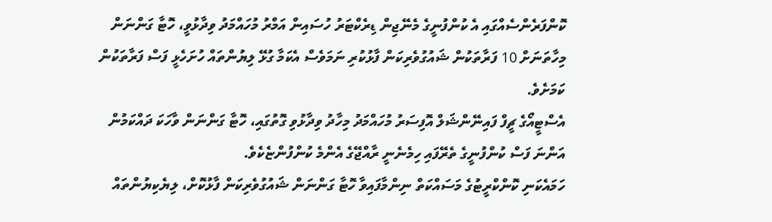ކޮންފަރެންސެއްގައި އެ ކުންފުނީގެ މެނޭޖިން ޑިރެކްޓަރު ހުސައިން އަމްރު މުހައްމަދު ވިދާޅުވީ، ހޮޓާ ގަންނަން މިހާތަނަށް 10 ފަރާތަކުން ޝައުގުވެރިކަން ފާޅުކުރި ނަމަވެސް އެކަމާ ގުޅޭ ލިޔުންތައް ހުށަހެޅީ ފަސް ފަރާތަކުން ކަމަށެވެ.
އެސްޓީއޯގެ ޗީފް ފައިނޭންޝަލް އޮފިސަރު މުހައްމަދު މިހާދު ވިދާޅުވި ގޮތުގައި، ހޮޓާ ގަންނަން ވާހަކަ ދައްކަމުން އަންނަ ފަސް ކުންފުނީގެ ތެރޭފައި ހިމެނެނީ ރާއްޖޭގެ އެންމެ ކުންފުންޏެކެވެ.
ހަމައެކަނި ކޮންކްރީޓުގެ މަސައްކަތް ނިންމާފައިވާ ހޮޓާ ގަންނަން ޝައުގުވެރިކަން ފާޅުކޮށް، ލިޔެކިޔުންތައް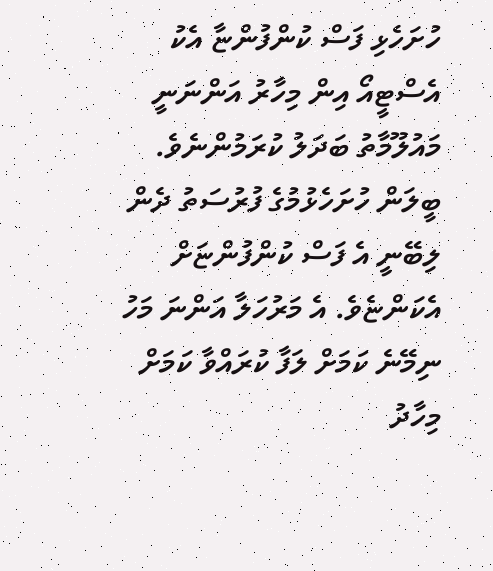ހުށަހެޅި ފަސް ކުންފުންޏާ އެކު އެސްޓީއޯ އިން މިހާރު އަންނަނީ މައުލޫމާތު ބަދަލު ކުރަމުންނެވެ. ބީލަން ހުށަހެޅުމުގެ ފުރުސަތު ދެން ލިބޭނީ އެ ފަސް ކުންފުންޏަށް އެކަންޏެވެ. އެ މަރުހަލާ އަންނަ މަހު ނިމޭނެ ކަމަށް ލަފާ ކުރައްވާ ކަމަށް މިހާދު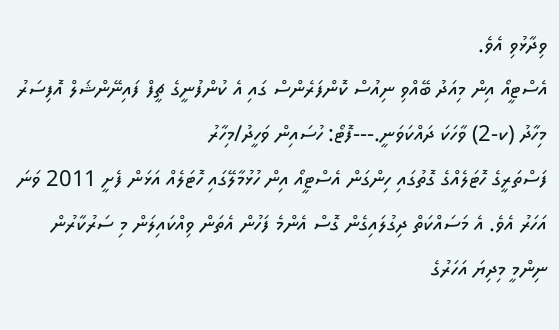ވިދާޅުވި އެވެ.
އެސްޓީއޯ އިން މިއަދު ބޭއްވި ނިއުސް ކޮންފަރެންސް ގައި އެ ކުންފުނީގެ ޗީފް ފައިނޭންޝަލް އޮފިސަރު މިހާދު (ކ-2) ވާހަކަ ދައްކަވަނީ.---ފޮޓޯ: ހުސައިން ވަހީދު/މިހާރު
ފަސްތަރީގެ ހޮޓަލެއްގެ ގޮތުގައި ހިންގަން އެސްޓީއޯ އިން ހުޅުމާލޭގައި ހޮޓަލެއް އަޅަން ފެށީ 2011 ވަނަ އަހަރު އެވެ. އެ މަސައްކަތް ދިގުލައިގެން ގޮސް އެންމެ ފަހުން އެތަން ވިއްކައިލަން މި ސަރުކާރުން ނިންމީ މިދިޔަ އަހަރުގެ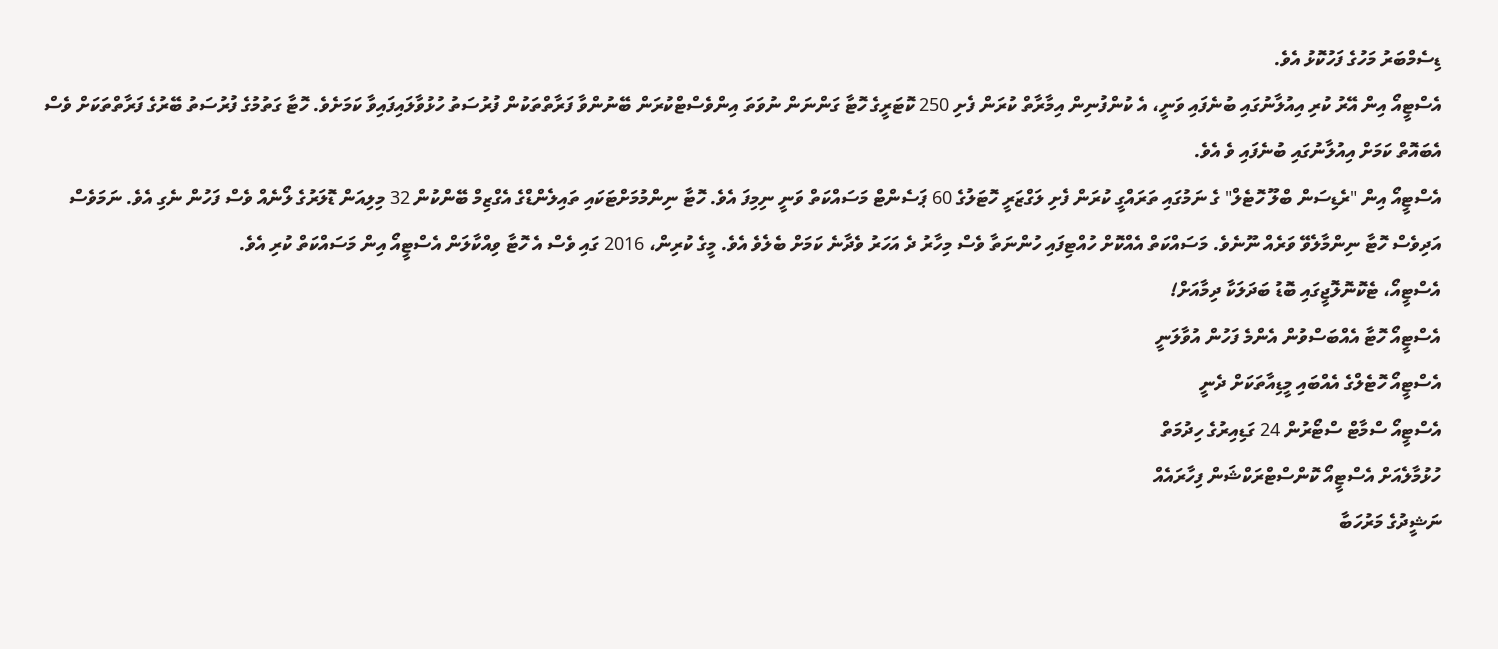ޑިސެމްބަރު މަހުގެ ފަހުކޮޅު އެވެ.
އެސްޓީއޯ އިން އޭރު ކުރި އިއުލާނުގައި ބުނެފައި ވަނީ، އެ ކުންފުނިން އިމާރާތް ކުރަން ފެށި 250 ކޮޓަރީގެ ހޮޓާ ގަންނަން ނުވަތަ އިންވެސްޓްކުރަން ބޭނުންވާ ފަރާތްތަކުން ފުރުސަތު ހުޅުވާލައިފައިވާ ކަމަށެވެ. ހޮޓާ ގަތުމުގެ ފުރުސަތު ބޭރުގެ ފަރާތްތަކަށް ވެސް އެބައޮތް ކަމަށް އިއުލާނުގައި ބުނެފައި ވެ އެވެ.
އެސްޓީއޯ އިން "ރެޑިސަން ބްލޫ ހޮޓެލް" ގެ ނަމުގައި ތަރައްގީ ކުރަން ފެށި ލަގްޒަރީ ހޮޓަލުގެ 60 ޕަސެންޓް މަސައްކަތް ވަނީ ނިމިފަ އެވެ. ހޮޓާ ނިންމުމަށްޓަކައި ތައިލެންޑްގެ އެގްޒިމް ބޭންކުން 32 މިލިއަން ޑޮލަރުގެ ލޯނެއް ވެސް ފަހުން ނެގި އެވެ. ނަމަވެސް އަދިވެސް ހޮޓާ ނިންމާލެވޭ ވަރެއް ނޫނެވެ. މަސައްކަތް އެއްކޮށް ހުއްޓިފައި ހުންނަތާ ވެސް މިހާރު ދެ އަހަރު ވެދާނެ ކަމަށް ބެލެވެ އެވެ. މީގެ ކުރިން، 2016 ގައި ވެސް އެ ހޮޓާ ވިއްކާލަން އެސްޓީއޯ އިން މަސައްކަތް ކުރި އެވެ.
އެސްޓީއޯ، ޓެކޮނޮލޮޖީގައި ބޮޑު ބަދަލަކާ ދިމާއަށް!
އެސްޓީއޯ ހޮޓާ އެއްބަސްވުން އެންމެ ފަހުން އުވާލަނީ
އެސްޓީއޯ ހޮޓެލްގެ އެއްބައި މީޑިއާތަކަށް ދެނީ
އެސްޓީއޯ ސްމާޓް ސްޓޯރުން 24 ގަޑިއިރުގެ ހިދުމަތް
ހުޅުމާލެއަށް އެސްޓީއޯ ކޮންސްޓްރަކްޝަން ފިހާރައެއް
ނަޝީދުގެ މަރުހަބާ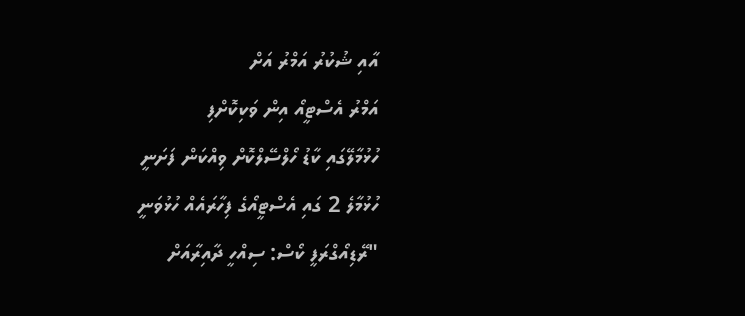އާއި ޝުކުރު އަމްރު އަށް
އަމްރު އެސްޓީއޯ އިން ވަކިކޮށްފި
ހުޅުމާލޭގައި ކާޑު ހޯލްސޭލްކޮށް ވިއްކަން ފަށަނީ
ހުޅުމާލެ 2 ގައި އެސްޓީއޯގެ ފިހާރައެއް ހުޅުވަނީ
"ރޭޑިއޯގްރަފީ ކޯސް: ސިއްހީ ދާއިރާއަށް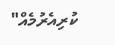ކުރިއެރުމެއް"